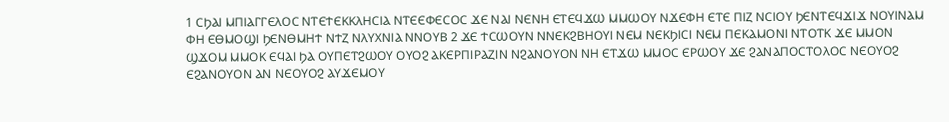1 ⲤϦⲀⲒ ⲘⲠⲒⲀⲄⲄⲈⲖⲞⲤ ⲚⲦⲈϮⲈⲔⲔⲖⲎⲤⲒⲀ ⲚⲦⲈⲈⲪⲈⲤⲞⲤ ϪⲈ ⲚⲀⲒ ⲚⲈⲚⲎ ⲈⲦⲈϤϪⲰ ⲘⲘⲰⲞⲨ ⲚϪⲈⲪⲎ ⲈⲦⲈ ⲠⲒⲌ ⲚⲤⲒⲞⲨ ϦⲈⲚⲦⲈϤϪⲒϪ ⲚⲞⲨⲒⲚⲀⲘ ⲪⲎ ⲈⲐⲘⲞϢⲒ ϦⲈⲚⲐⲘⲎϮ ⲚϮⲌ ⲚⲖⲨⲬⲚⲒⲀ ⲚⲚⲞⲨⲂ 2 ϪⲈ ϮⲤⲰⲞⲨⲚ ⲚⲚⲈⲔϨⲂⲎⲞⲨⲒ ⲚⲈⲘ ⲚⲈⲔϦⲒⲤⲒ ⲚⲈⲘ ⲠⲈⲔⲀⲘⲞⲚⲒ ⲚⲦⲞⲦⲔ ϪⲈ ⲘⲘⲞⲚ ϢϪⲞⲘ ⲘⲘⲞⲔ ⲈϤⲀⲒ ϦⲀ ⲞⲨⲠⲈⲦϨⲰⲞⲨ ⲞⲨⲞϨ ⲀⲔⲈⲢⲠⲒⲢⲀⲌⲒⲚ ⲚϨⲀⲚⲞⲨⲞⲚ ⲚⲎ ⲈⲦϪⲰ ⲘⲘⲞⲤ ⲈⲢⲰⲞⲨ ϪⲈ ϨⲀⲚⲀⲠⲞⲤⲦⲞⲖⲞⲤ ⲚⲈⲞⲨⲞϨ ⲈϨⲀⲚⲞⲨⲞⲚ ⲀⲚ ⲚⲈⲞⲨⲞϨ ⲀⲨϪⲈⲘⲞⲨ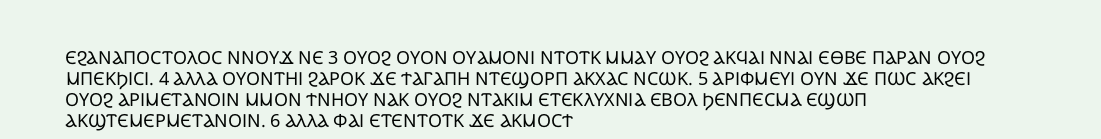ⲈϨⲀⲚⲀⲠⲞⲤⲦⲞⲖⲞⲤ ⲚⲚⲞⲨϪ ⲚⲈ 3 ⲞⲨⲞϨ ⲞⲨⲞⲚ ⲞⲨⲀⲘⲞⲚⲒ ⲚⲦⲞⲦⲔ ⲘⲘⲀⲨ ⲞⲨⲞϨ ⲀⲔϤⲀⲒ ⲚⲚⲀⲒ ⲈⲐⲂⲈ ⲠⲀⲢⲀⲚ ⲞⲨⲞϨ ⲘⲠⲈⲔϦⲒⲤⲒ. 4 ⲀⲖⲖⲀ ⲞⲨⲞⲚⲦⲎⲒ ϨⲀⲢⲞⲔ ϪⲈ ϮⲀⲄⲀⲠⲎ ⲚⲦⲈϢⲞⲢⲠ ⲀⲔⲬⲀⲤ ⲚⲤⲰⲔ. 5 ⲀⲢⲒⲪⲘⲈⲨⲒ ⲞⲨⲚ ϪⲈ ⲠⲰⲤ ⲀⲔϨⲈⲒ ⲞⲨⲞϨ ⲀⲢⲒⲘⲈⲦⲀⲚⲞⲒⲚ ⲘⲘⲞⲚ ϮⲚⲎⲞⲨ ⲚⲀⲔ ⲞⲨⲞϨ ⲚⲦⲀⲔⲒⲘ ⲈⲦⲈⲔⲖⲨⲬⲚⲒⲀ ⲈⲂⲞⲖ ϦⲈⲚⲠⲈⲤⲘⲀ ⲈϢⲰⲠ ⲀⲔϢⲦⲈⲘⲈⲢⲘⲈⲦⲀⲚⲞⲒⲚ. 6 ⲀⲖⲖⲀ ⲪⲀⲒ ⲈⲦⲈⲚⲦⲞⲦⲔ ϪⲈ ⲀⲔⲘⲞⲤϮ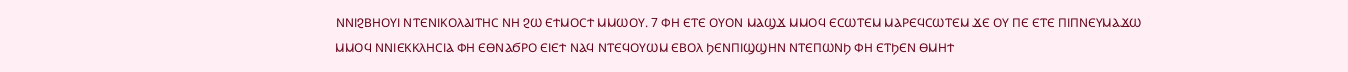ⲚⲚⲒϨⲂⲎⲞⲨⲒ ⲚⲦⲈⲚⲒⲔⲞⲖⲀⲒⲦⲎⲤ ⲚⲎ ϨⲰ ⲈϮⲘⲞⲤϮ ⲘⲘⲰⲞⲨ. 7 ⲪⲎ ⲈⲦⲈ ⲞⲨⲞⲚ ⲘⲀϢϪ ⲘⲘⲞϤ ⲈⲤⲰⲦⲈⲘ ⲘⲀⲢⲈϤⲤⲰⲦⲈⲘ ϪⲈ ⲞⲨ ⲠⲈ ⲈⲦⲈ ⲠⲒⲠⲚⲈⲨⲘⲀϪⲰ ⲘⲘⲞϤ ⲚⲚⲒⲈⲔⲔⲖⲎⲤⲒⲀ ⲪⲎ ⲈⲐⲚⲀϬⲢⲞ ⲈⲒⲈϮ ⲚⲀϤ ⲚⲦⲈϤⲞⲨⲰⲘ ⲈⲂⲞⲖ ϦⲈⲚⲠⲒϢϢⲎⲚ ⲚⲦⲈⲠⲰⲚϦ ⲪⲎ ⲈⲦϦⲈⲚ ⲐⲘⲎϮ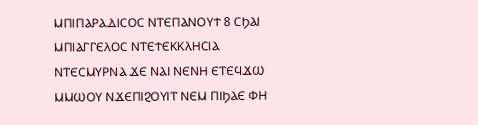ⲘⲠⲒⲠⲀⲢⲀⲆⲒⲤⲞⲤ ⲚⲦⲈⲠⲀⲚⲞⲨϮ 8 ⲤϦⲀⲒ ⲘⲠⲒⲀⲄⲄⲈⲖⲞⲤ ⲚⲦⲈϮⲈⲔⲔⲖⲎⲤⲒⲀ ⲚⲦⲈⲤⲘⲨⲢⲚⲀ ϪⲈ ⲚⲀⲒ ⲚⲈⲚⲎ ⲈⲦⲈϤϪⲰ ⲘⲘⲰⲞⲨ ⲚϪⲈⲠⲒϨⲞⲨⲒⲦ ⲚⲈⲘ ⲠⲒϦⲀⲈ ⲪⲎ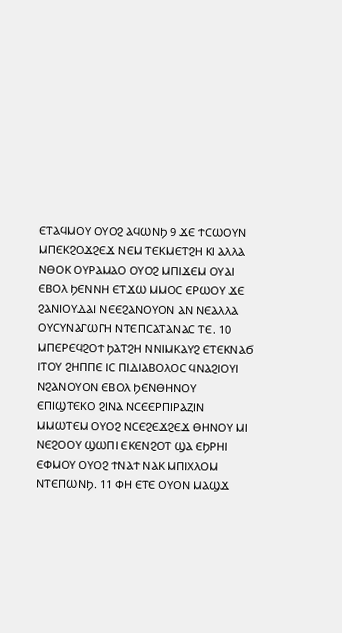ⲈⲦⲀϤⲘⲞⲨ ⲞⲨⲞϨ ⲀϤⲰⲚϦ 9 ϪⲈ ϮⲤⲰⲞⲨⲚ ⲘⲠⲈⲔϨⲞϪϨⲈϪ ⲚⲈⲘ ⲦⲈⲔⲘⲈⲦϨⲎ ⲔⲒ ⲀⲖⲖⲀ ⲚⲐⲞⲔ ⲞⲨⲢⲀⲘⲀⲞ ⲞⲨⲞϨ ⲘⲠⲒϪⲈⲘ ⲞⲨⲀⲒ ⲈⲂⲞⲖ ϦⲈⲚⲚⲎ ⲈⲦϪⲰ ⲘⲘⲞⲤ ⲈⲢⲰⲞⲨ ϪⲈ ϨⲀⲚⲒⲞⲨⲆⲀⲒ ⲚⲈⲈϨⲀⲚⲞⲨⲞⲚ ⲀⲚ ⲚⲈⲀⲖⲖⲀ ⲞⲨⲤⲨⲚⲀⲄⲰⲄⲎ ⲚⲦⲈⲠⲤⲀⲦⲀⲚⲀⲤ ⲦⲈ. 10 ⲘⲠⲈⲢⲈϤϨⲞϮ ϦⲀⲦϨⲎ ⲚⲚⲒⲘⲔⲀⲨϨ ⲈⲦⲈⲔⲚⲀϬ ⲒⲦⲞⲨ ϨⲎⲠⲠⲈ ⲒⲤ ⲠⲒⲆⲒⲀⲂⲞⲖⲞⲤ ϤⲚⲀϨⲒⲞⲨⲒ ⲚϨⲀⲚⲞⲨⲞⲚ ⲈⲂⲞⲖ ϦⲈⲚⲐⲎⲚⲞⲨ ⲈⲠⲒϢⲦⲈⲔⲞ ϨⲒⲚⲀ ⲚⲤⲈⲈⲢⲠⲒⲢⲀⲌⲒⲚ ⲘⲘⲰⲦⲈⲘ ⲞⲨⲞϨ ⲚⲤⲈϨⲈϪϨⲈϪ ⲐⲎⲚⲞⲨ ⲘⲒ ⲚⲈϨⲞⲞⲨ ϢⲰⲠⲒ ⲈⲔⲈⲚϨⲞⲦ ϢⲀ ⲈϦⲢⲎⲒ ⲈⲪⲘⲞⲨ ⲞⲨⲞϨ ϮⲚⲀϮ ⲚⲀⲔ ⲘⲠⲒⲬⲖⲞⲘ ⲚⲦⲈⲠⲰⲚϦ. 11 ⲪⲎ ⲈⲦⲈ ⲞⲨⲞⲚ ⲘⲀϢϪ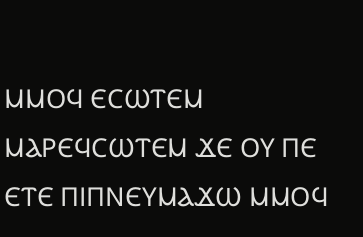ⲘⲘⲞϤ ⲈⲤⲰⲦⲈⲘ ⲘⲀⲢⲈϤⲤⲰⲦⲈⲘ ϪⲈ ⲞⲨ ⲠⲈ ⲈⲦⲈ ⲠⲒⲠⲚⲈⲨⲘⲀϪⲰ ⲘⲘⲞϤ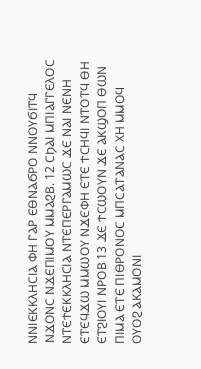ⲚⲚⲒⲈⲔⲔⲖⲎⲤⲒⲀ ⲪⲎ ⲄⲀⲢ ⲈⲐⲚⲀϬⲢⲞ ⲚⲚⲞⲨϬⲒⲦϤ ⲚϪⲞⲚⲤ ⲚϪⲈⲠⲒⲘⲞⲨ ⲘⲘⲀϨⲂ. 12 ⲤϦⲀⲒ ⲘⲠⲒⲀⲄⲄⲈⲖⲞⲤ ⲚⲦⲈϮⲈⲔⲔⲖⲎⲤⲒⲀ ⲚⲦⲈⲠⲈⲢⲄⲀⲘⲰⲤ ϪⲈ ⲚⲀⲒ ⲚⲈⲚⲎ ⲈⲦⲈϤϪⲰ ⲘⲘⲰⲞⲨ ⲚϪⲈⲪⲎ ⲈⲦⲈ ϮⲤⲎϤⲒ ⲚⲦⲞⲦϤ ⲐⲎ ⲈⲦϨⲒⲞⲨⲒ ⲚⲢⲞⲂ 13 ϪⲈ ϮⲤⲰⲞⲨⲚ ϪⲈ ⲀⲔϢⲞⲠ ⲐⲰⲚ ⲠⲒⲘⲀ ⲈⲦⲈ ⲠⲒⲐⲢⲞⲚⲞⲤ ⲘⲠⲤⲀⲦⲀⲚⲀⲤ ⲬⲎ ⲘⲘⲞϤ ⲞⲨⲞϨ ⲀⲔⲀⲘⲞⲚⲒ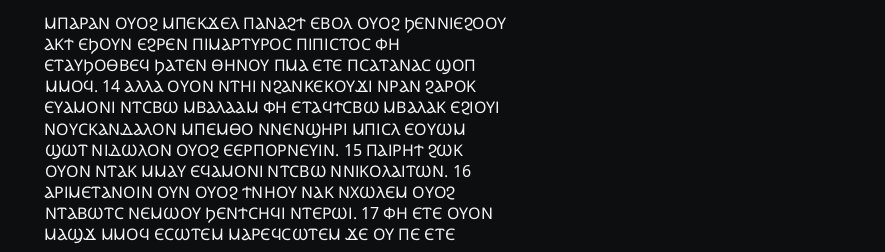ⲘⲠⲀⲢⲀⲚ ⲞⲨⲞϨ ⲘⲠⲈⲔϪⲈⲖ ⲠⲀⲚⲀϨϮ ⲈⲂⲞⲖ ⲞⲨⲞϨ ϦⲈⲚⲚⲒⲈϨⲞⲞⲨ ⲀⲔϮ ⲈϦⲞⲨⲚ ⲈϨⲢⲈⲚ ⲠⲒⲘⲀⲢⲦⲨⲢⲞⲤ ⲠⲒⲠⲒⲤⲦⲞⲤ ⲪⲎ ⲈⲦⲀⲨϦⲞⲐⲂⲈϤ ϦⲀⲦⲈⲚ ⲐⲎⲚⲞⲨ ⲠⲘⲀ ⲈⲦⲈ ⲠⲤⲀⲦⲀⲚⲀⲤ ϢⲞⲠ ⲘⲘⲞϤ. 14 ⲀⲖⲖⲀ ⲞⲨⲞⲚ ⲚⲦⲎⲒ ⲚϨⲀⲚⲔⲈⲔⲞⲨϪⲒ ⲚⲢⲀⲚ ϨⲀⲢⲞⲔ ⲈⲨⲀⲘⲞⲚⲒ ⲚⲦⲤⲂⲰ ⲘⲂⲀⲖⲀⲀⲘ ⲪⲎ ⲈⲦⲀϤϮⲤⲂⲰ ⲘⲂⲀⲖⲀⲔ ⲈϨⲒⲞⲨⲒ ⲚⲞⲨⲤⲔⲀⲚⲆⲀⲖⲞⲚ ⲘⲠⲈⲘⲐⲞ ⲚⲚⲈⲚϢⲎⲢⲒ ⲘⲠⲒⲤⲖ ⲈⲞⲨⲰⲘ ϢⲰⲦ ⲚⲒⲆⲰⲖⲞⲚ ⲞⲨⲞϨ ⲈⲈⲢⲠⲞⲢⲚⲈⲨⲒⲚ. 15 ⲠⲀⲒⲢⲎϮ ϨⲰⲔ ⲞⲨⲞⲚ ⲚⲦⲀⲔ ⲘⲘⲀⲨ ⲈϤⲀⲘⲞⲚⲒ ⲚⲦⲤⲂⲰ ⲚⲚⲒⲔⲞⲖⲀⲒⲦⲰⲚ. 16 ⲀⲢⲒⲘⲈⲦⲀⲚⲞⲒⲚ ⲞⲨⲚ ⲞⲨⲞϨ ϮⲚⲎⲞⲨ ⲚⲀⲔ ⲚⲬⲰⲖⲈⲘ ⲞⲨⲞϨ ⲚⲦⲀⲂⲰⲦⲤ ⲚⲈⲘⲰⲞⲨ ϦⲈⲚϮⲤⲎϤⲒ ⲚⲦⲈⲢⲰⲒ. 17 ⲪⲎ ⲈⲦⲈ ⲞⲨⲞⲚ ⲘⲀϢϪ ⲘⲘⲞϤ ⲈⲤⲰⲦⲈⲘ ⲘⲀⲢⲈϤⲤⲰⲦⲈⲘ ϪⲈ ⲞⲨ ⲠⲈ ⲈⲦⲈ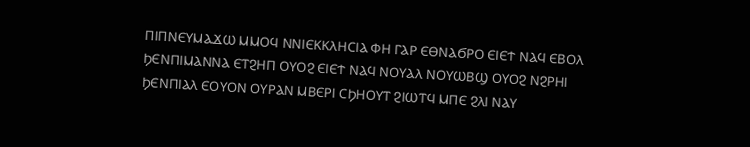ⲠⲒⲠⲚⲈⲨⲘⲀϪⲰ ⲘⲘⲞϤ ⲚⲚⲒⲈⲔⲔⲖⲎⲤⲒⲀ ⲪⲎ ⲄⲀⲢ ⲈⲐⲚⲀϬⲢⲞ ⲈⲒⲈϮ ⲚⲀϤ ⲈⲂⲞⲖ ϦⲈⲚⲠⲒⲘⲀⲚⲚⲀ ⲈⲦϨⲎⲠ ⲞⲨⲞϨ ⲈⲒⲈϮ ⲚⲀϤ ⲚⲞⲨⲀⲖ ⲚⲞⲨⲰⲂϢ ⲞⲨⲞϨ ⲚϨⲢⲎⲒ ϦⲈⲚⲠⲒⲀⲖ ⲈⲞⲨⲞⲚ ⲞⲨⲢⲀⲚ ⲘⲂⲈⲢⲒ ⲤϦⲎⲞⲨⲦ ϨⲒⲰⲦϤ ⲘⲠⲈ ϨⲖⲒ ⲚⲀⲨ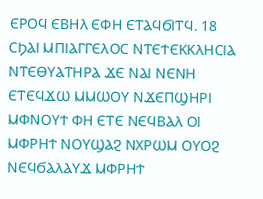ⲈⲢⲞϤ ⲈⲂⲎⲖ ⲈⲪⲎ ⲈⲦⲀϤϬⲒⲦϤ. 18 ⲤϦⲀⲒ ⲘⲠⲒⲀⲄⲄⲈⲖⲞⲤ ⲚⲦⲈϮⲈⲔⲔⲖⲎⲤⲒⲀ ⲚⲦⲈⲐⲨⲀⲦⲎⲢⲀ ϪⲈ ⲚⲀⲒ ⲚⲈⲚⲎ ⲈⲦⲈϤϪⲰ ⲘⲘⲰⲞⲨ ⲚϪⲈⲠϢⲎⲢⲒ ⲘⲪⲚⲞⲨϮ ⲪⲎ ⲈⲦⲈ ⲚⲈϤⲂⲀⲖ ⲞⲒ ⲘⲪⲢⲎϮ ⲚⲞⲨϢⲀϨ ⲚⲬⲢⲰⲘ ⲞⲨⲞϨ ⲚⲈϤϬⲀⲖⲀⲨϪ ⲘⲪⲢⲎϮ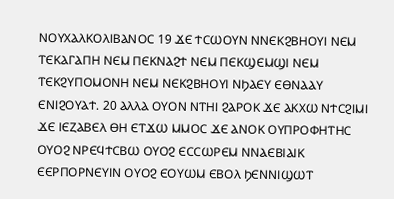ⲚⲞⲨⲬⲀⲖⲔⲞⲖⲒⲂⲀⲚⲞⲤ 19 ϪⲈ ϮⲤⲰⲞⲨⲚ ⲚⲚⲈⲔϨⲂⲎⲞⲨⲒ ⲚⲈⲘ ⲦⲈⲔⲀⲄⲀⲠⲎ ⲚⲈⲘ ⲠⲈⲔⲚⲀϨϮ ⲚⲈⲘ ⲠⲈⲔϢⲈⲘϢⲒ ⲚⲈⲘ ⲦⲈⲔϨⲨⲠⲞⲘⲞⲚⲎ ⲚⲈⲘ ⲚⲈⲔϨⲂⲎⲞⲨⲒ ⲚϦⲀⲈⲨ ⲈⲐⲚⲀⲀⲨ ⲈⲚⲒϨⲞⲨⲀϮ. 20 ⲀⲖⲖⲀ ⲞⲨⲞⲚ ⲚⲦⲎⲒ ϨⲀⲢⲞⲔ ϪⲈ ⲀⲔⲬⲰ ⲚϮⲤϨⲒⲘⲒ ϪⲈ ⲒⲈⲌⲀⲂⲈⲖ ⲐⲎ ⲈⲦϪⲰ ⲘⲘⲞⲤ ϪⲈ ⲀⲚⲞⲔ ⲞⲨⲠⲢⲞⲪⲎⲦⲎⲤ ⲞⲨⲞϨ ⲚⲢⲈϤϮⲤⲂⲰ ⲞⲨⲞϨ ⲈⲤⲤⲰⲢⲈⲘ ⲚⲚⲀⲈⲂⲒⲀⲒⲔ ⲈⲈⲢⲠⲞⲢⲚⲈⲨⲒⲚ ⲞⲨⲞϨ ⲈⲞⲨⲰⲘ ⲈⲂⲞⲖ ϦⲈⲚⲚⲒϢⲰⲦ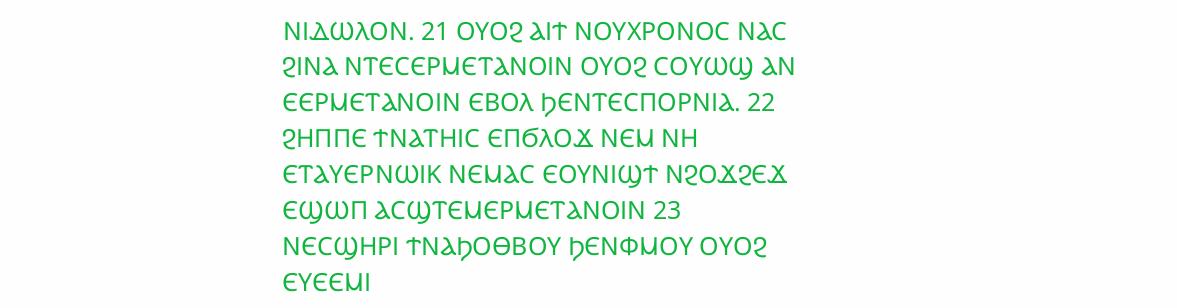ⲚⲒⲆⲰⲖⲞⲚ. 21 ⲞⲨⲞϨ ⲀⲒϮ ⲚⲞⲨⲬⲢⲞⲚⲞⲤ ⲚⲀⲤ ϨⲒⲚⲀ ⲚⲦⲈⲤⲈⲢⲘⲈⲦⲀⲚⲞⲒⲚ ⲞⲨⲞϨ ⲤⲞⲨⲰϢ ⲀⲚ ⲈⲈⲢⲘⲈⲦⲀⲚⲞⲒⲚ ⲈⲂⲞⲖ ϦⲈⲚⲦⲈⲤⲠⲞⲢⲚⲒⲀ. 22 ϨⲎⲠⲠⲈ ϮⲚⲀⲦⲎⲒⲤ ⲈⲠϬⲖⲞϪ ⲚⲈⲘ ⲚⲎ ⲈⲦⲀⲨⲈⲢⲚⲰⲒⲔ ⲚⲈⲘⲀⲤ ⲈⲞⲨⲚⲒϢϮ ⲚϨⲞϪϨⲈϪ ⲈϢⲰⲠ ⲀⲤϢⲦⲈⲘⲈⲢⲘⲈⲦⲀⲚⲞⲒⲚ 23 ⲚⲈⲤϢⲎⲢⲒ ϮⲚⲀϦⲞⲐⲂⲞⲨ ϦⲈⲚⲪⲘⲞⲨ ⲞⲨⲞϨ ⲈⲨⲈⲈⲘⲒ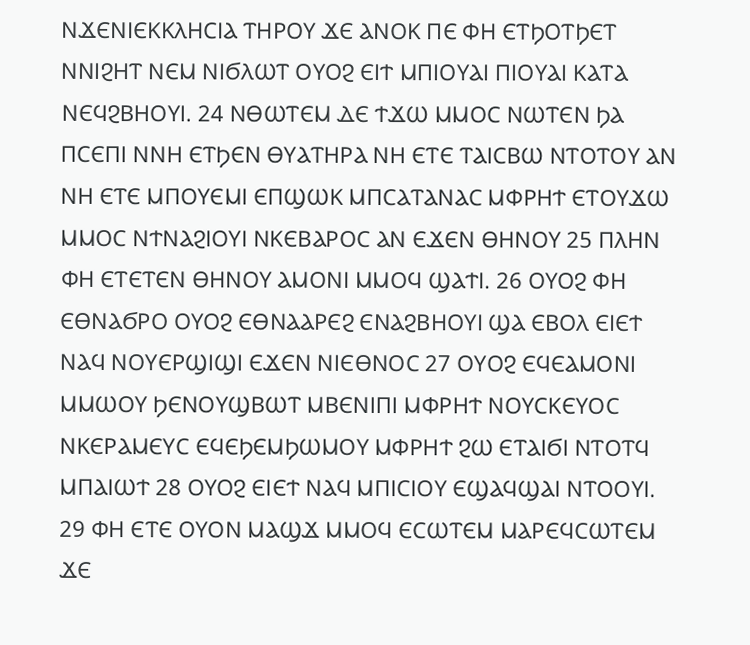ⲚϪⲈⲚⲒⲈⲔⲔⲖⲎⲤⲒⲀ ⲦⲎⲢⲞⲨ ϪⲈ ⲀⲚⲞⲔ ⲠⲈ ⲪⲎ ⲈⲦϦⲞⲦϦⲈⲦ ⲚⲚⲒϨⲎⲦ ⲚⲈⲘ ⲚⲒϬⲖⲰⲦ ⲞⲨⲞϨ ⲈⲒϮ ⲘⲠⲒⲞⲨⲀⲒ ⲠⲒⲞⲨⲀⲒ ⲔⲀⲦⲀ ⲚⲈϤϨⲂⲎⲞⲨⲒ. 24 ⲚⲐⲰⲦⲈⲘ ⲆⲈ ϮϪⲰ ⲘⲘⲞⲤ ⲚⲰⲦⲈⲚ ϦⲀ ⲠⲤⲈⲠⲒ ⲚⲚⲎ ⲈⲦϦⲈⲚ ⲐⲨⲀⲦⲎⲢⲀ ⲚⲎ ⲈⲦⲈ ⲦⲀⲒⲤⲂⲰ ⲚⲦⲞⲦⲞⲨ ⲀⲚ ⲚⲎ ⲈⲦⲈ ⲘⲠⲞⲨⲈⲘⲒ ⲈⲠϢⲰⲔ ⲘⲠⲤⲀⲦⲀⲚⲀⲤ ⲘⲪⲢⲎϮ ⲈⲦⲞⲨϪⲰ ⲘⲘⲞⲤ ⲚϮⲚⲀϨⲒⲞⲨⲒ ⲚⲔⲈⲂⲀⲢⲞⲤ ⲀⲚ ⲈϪⲈⲚ ⲐⲎⲚⲞⲨ 25 ⲠⲖⲎⲚ ⲪⲎ ⲈⲦⲈⲦⲈⲚ ⲐⲎⲚⲞⲨ ⲀⲘⲞⲚⲒ ⲘⲘⲞϤ ϢⲀϮⲒ. 26 ⲞⲨⲞϨ ⲪⲎ ⲈⲐⲚⲀϬⲢⲞ ⲞⲨⲞϨ ⲈⲐⲚⲀⲀⲢⲈϨ ⲈⲚⲀϨⲂⲎⲞⲨⲒ ϢⲀ ⲈⲂⲞⲖ ⲈⲒⲈϮ ⲚⲀϤ ⲚⲞⲨⲈⲢϢⲒϢⲒ ⲈϪⲈⲚ ⲚⲒⲈⲐⲚⲞⲤ 27 ⲞⲨⲞϨ ⲈϤⲈⲀⲘⲞⲚⲒ ⲘⲘⲰⲞⲨ ϦⲈⲚⲞⲨϢⲂⲰⲦ ⲘⲂⲈⲚⲒⲠⲒ ⲘⲪⲢⲎϮ ⲚⲞⲨⲤⲔⲈⲨⲞⲤ ⲚⲔⲈⲢⲀⲘⲈⲨⲤ ⲈϤⲈϦⲈⲘϦⲰⲘⲞⲨ ⲘⲪⲢⲎϮ ϨⲰ ⲈⲦⲀⲒϬⲒ ⲚⲦⲞⲦϤ ⲘⲠⲀⲒⲰϮ 28 ⲞⲨⲞϨ ⲈⲒⲈϮ ⲚⲀϤ ⲘⲠⲒⲤⲒⲞⲨ ⲈϢⲀϤϢⲀⲒ ⲚⲦⲞⲞⲨⲒ. 29 ⲪⲎ ⲈⲦⲈ ⲞⲨⲞⲚ ⲘⲀϢϪ ⲘⲘⲞϤ ⲈⲤⲰⲦⲈⲘ ⲘⲀⲢⲈϤⲤⲰⲦⲈⲘ ϪⲈ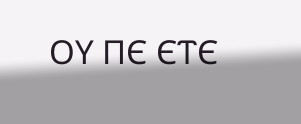ⲞⲨ ⲠⲈ ⲈⲦⲈ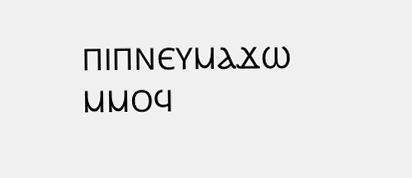ⲠⲒⲠⲚⲈⲨⲘⲀϪⲰ ⲘⲘⲞϤ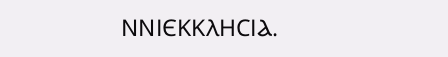ⲚⲚⲒⲈⲔⲔⲖⲎⲤⲒⲀ.